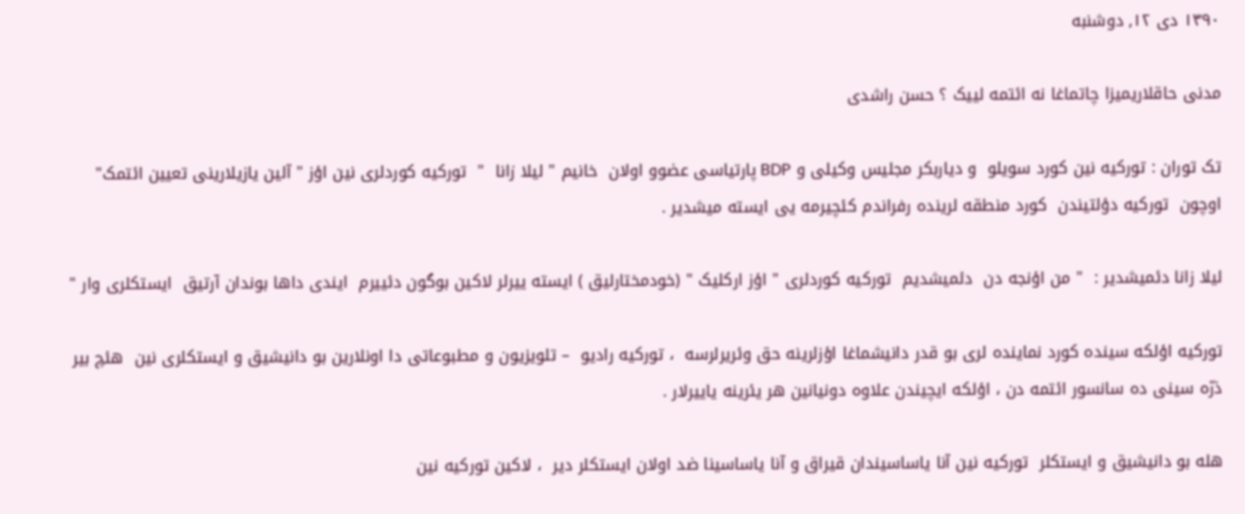۱۳۹۰ دی ۱۲, دوشنبه

مدنی حاقلاریمیزا چاتماغا نه ائتمه لییک ؟ حسن راشدی

تک توران : تورکیه نین کورد سویلو  و دیاربکر مجلیس وکیلی و BDP پارتیاسی عضوو اولان  خانیم " لیلا زانا  "  تورکیه کوردلری نین اؤز " آلین یازیلارینی تعیین ائتمک" اوچون  تورکیه دؤلتیندن  کورد منطقه لرینده رفراندم کئچیرمه یی ایسته میشدیر .

لیلا زانا دئمیشدیر :  " من اؤنجه دن  دئمیشدیم  تورکیه کوردلری " اؤز ارکلیک " (خودمختارلیق ) ایسته ییرلر لاکین بوگون دئییرم  ایندی داها بوندان آرتیق  ایستکلری وار "

تورکیه اؤلکه سینده کورد نماینده لری بو قدر دانیشماغا اؤزلرینه حق وئریرلرسه  ، تورکیه رادیو  – تلویزیون و مطبوعاتی دا اونلارین بو دانیشیق و ایستکلری نین  هئچ بیر ذرّه سینی ده سانسور ائتمه دن ، اؤلکه ایچیندن علاوه دونیانین هر یئرینه یاییرلار .

هله بو دانیشیق و ایستکلر  تورکیه نین آنا یاساسیندان قیراق و آنا یاساسینا ضد اولان ایستکلر دیر  ، لاکین تورکیه نین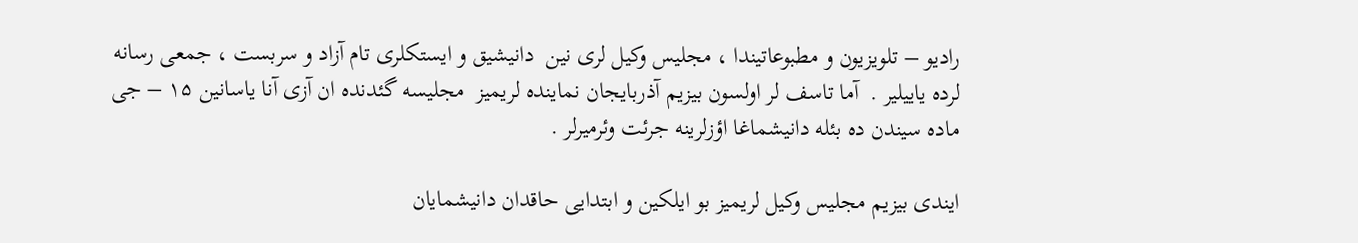رادیو – تلویزیون و مطبوعاتیندا ، مجلیس وکیل لری نین  دانیشیق و ایستکلری تام آزاد و سربست ، جمعی رسانه لرده یاییلیر .  آما تاسف لر اولسون بیزیم آذربایجان نماینده لریمیز  مجلیسه گئدنده ان آزی آنا یاسانین ۱۵ – جی ماده سیندن ده بئله دانیشماغا اؤزلرینه جرئت وئرمیرلر .

ایندی بیزیم مجلیس وکیل لریمیز بو ایلکین و ابتدایی حاقدان دانیشمایان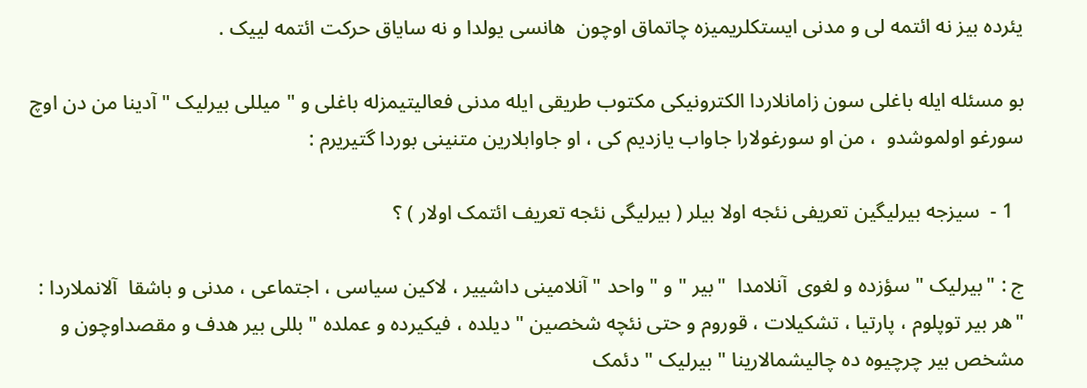یئرده بیز نه ائتمه لی و مدنی ایستکلریمیزه چاتماق اوچون  هانسی یولدا و نه سایاق حرکت ائتمه لییک .

بو مسئله ایله باغلی سون زامانلاردا الکترونیکی مکتوب طریقی ایله مدنی فعالیتیمزله باغلی و " میللی بیرلیک " آدینا من دن اوچ سورغو اولموشدو  ، من او سورغولارا جاواب یازدیم کی ، او جاوابلارین متنینی بوردا گتیریرم :

  1 -  سیزجه بیرلیگین تعریفی نئجه اولا بیلر ( بیرلیگی نئجه تعریف ائتمک اولار ) ؟

ج : "بیرلیک " سؤزده و لغوی  آنلامدا  "بیر " و " واحد " آنلامینی داشییر ، لاکین سیاسی ، اجتماعی ، مدنی و باشقا  آلانملاردا :   "هر بیر توپلوم ، پارتیا ، تشکیلات ، قوروم و حتی نئچه شخصین " دیلده ، فیکیرده و عملده " بللی بیر هدف و مقصداوچون و مشخص بیر چرچیوه ده چالیشمالارینا " بیرلیک " دئمک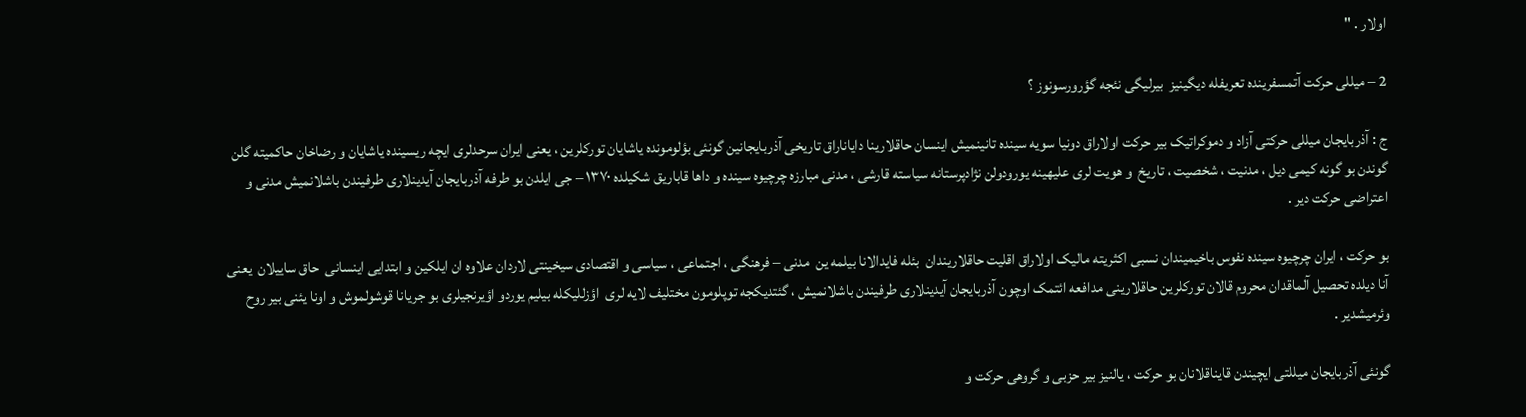اولار . "

2 – میللی حرکت آتمسفرینده تعریفله دیگینیز  بیرلیگی نئجه گؤرورسونوز ؟

ج : آذربایجان میللی حرکتی آزاد و دموکراتیک بیر حرکت اولاراق دونیا سویه سینده تانینمیش اینسان حاقلارینا دایاناراق تاریخی آذربایجانین گونئی بؤلومونده یاشایان تورکلرین ، یعنی ایران سرحدلری ایچه ریسینده یاشایان و رضاخان حاکمیته گلن گوندن بو گونه کیمی دیل ، مدنیت ، شخصیت ، تاریخ  و هویت لری علیهینه یورودولن نژادپرستانه سیاسته قارشی ، مدنی مبارزه چرچیوه سینده و داها قاباریق شکیلده ۱۳۷۰ – جی ایلدن بو طرفه آذربایجان آیدینلاری طرفیندن باشلانمیش مدنی و اعتراضی حرکت دیر .

بو حرکت ، ایران چرچیوه سینده نفوس باخیمیندان نسبی اکثریته مالیک اولاراق اقلیت حاقلاریندان  بئله فایدالانا بیلمه ین  مدنی – فرهنگی ، اجتماعی ، سیاسی و اقتصادی سیخینتی لاردان علاوه ان ایلکین و ابتدایی اینسانی  حاق ساییلان  یعنی آنا دیلده تحصیل آلماقدان محروم قالان تورکلرین حاقلارینی مدافعه ائتمک اوچون آذربایجان آیدینلاری طرفیندن باشلانمیش ، گئتدیکجه توپلومون مختلیف لایه لری  اؤزللیکله بیلیم یوردو اؤیرنجیلری بو جریانا قوشولموش و اونا یئنی بیر روح وئرمیشدیر .

گونئی آذربایجان میللتی ایچیندن قایناقلانان بو حرکت ، یالنیز بیر حزبی و گروهی حرکت و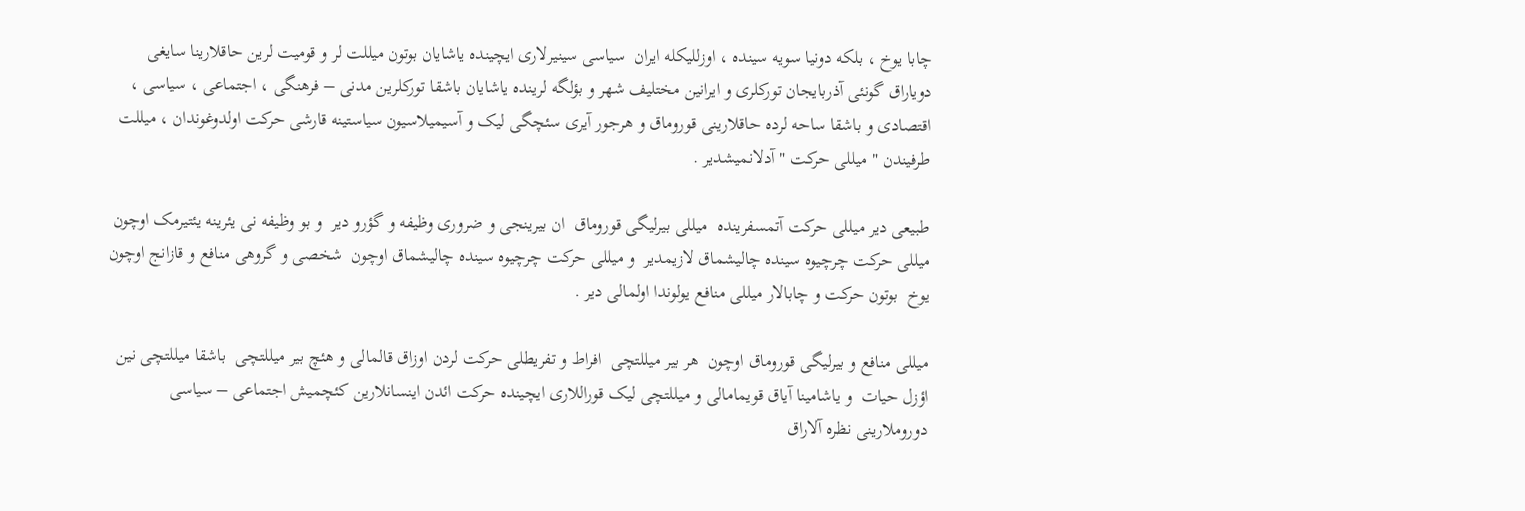چابا یوخ ، بلکه دونیا سویه سینده ، اوزللیکله ایران  سیاسی سینیرلاری ایچینده یاشایان بوتون میللت لر و قومیت لرین حاقلارینا سایغی دویاراق گونئی آذربایجان تورکلری و ایرانین مختلیف شهر و بؤلگه لرینده یاشایان باشقا تورکلرین مدنی – فرهنگی ، اجتماعی ، سیاسی ، اقتصادی و باشقا ساحه لرده حاقلارینی قوروماق و هرجور آیری سئچگی لیک و آسیمیلاسیون سیاستینه قارشی حرکت اولدوغوندان ، میللت طرفیندن " میللی حرکت " آدلانمیشدیر .

طبیعی دیر میللی حرکت آتمسفرینده  میللی بیرلیگی قوروماق  ان بیرینجی و ضروری وظیفه و گؤرو دیر  و بو وظیفه نی یئرینه یئتیرمک اوچون میللی حرکت چرچیوه سینده چالیشماق لازیمدیر  و میللی حرکت چرچیوه سینده چالیشماق اوچون  شخصی و گروهی منافع و قازانج اوچون یوخ  بوتون حرکت و چابالار میللی منافع یولوندا اولمالی دیر .

میللی منافع و بیرلیگی قوروماق اوچون  هر بیر میللتچی  افراط و تفریطلی حرکت لردن اوزاق قالمالی و هئچ بیر میللتچی  باشقا میللتچی نین اؤزل حیات  و یاشامینا آیاق قویمامالی و میللتچی لیک قوراللاری ایچینده حرکت ائدن اینسانلارین کئچمیش اجتماعی – سیاسی دوروملارینی نظره آلاراق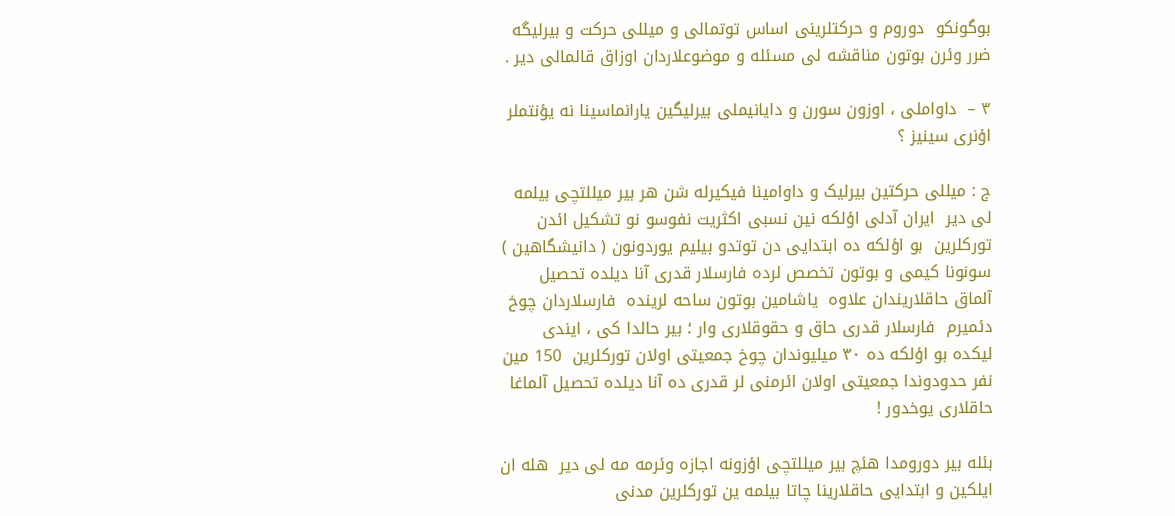بوگونکو  دوروم و حرکتلرینی اساس توتمالی و میللی حرکت و بیرلیگه ضرر وئرن بوتون مناقشه لی مسئله و موضوعلاردان اوزاق قالمالی دیر .

۳ –  داواملی ، اوزون سورن و دایانیملی بیرلیگین یارانماسینا نه یؤنتملر  اؤنری سینیز ؟

ج : میللی حرکتین بیرلیک و داوامینا فیکیرله شن هر بیر میللتچی بیلمه لی دیر  ایران آدلی اؤلکه نین نسبی اکثریت نفوسو نو تشکیل ائدن تورکلرین  بو اؤلکه ده ابتدایی دن توتدو بیلیم یوردونون ( دانیشگاهین ) سونونا کیمی و بوتون تخصص لرده فارسلار قدری آنا دیلده تحصیل آلماق حاقلاریندان علاوه  یاشامین بوتون ساحه لرینده  فارسلاردان چوخ دئمیرم  فارسلار قدری حاق و حقوقلاری وار ؛ بیر حالدا کی ، ایندی لیکده بو اؤلکه ده ۳۰ میلیوندان چوخ جمعیتی اولان تورکلرین  150 مین نفر حدودوندا جمعیتی اولان ائرمنی لر قدری ده آنا دیلده تحصیل آلماغا حاقلاری یوخدور !

بئله بیر دورومدا هئچ بیر میللتچی اؤزونه اجازه وئرمه مه لی دیر  هله ان ایلکین و ابتدایی حاقلارینا چاتا بیلمه ین تورکلرین مدنی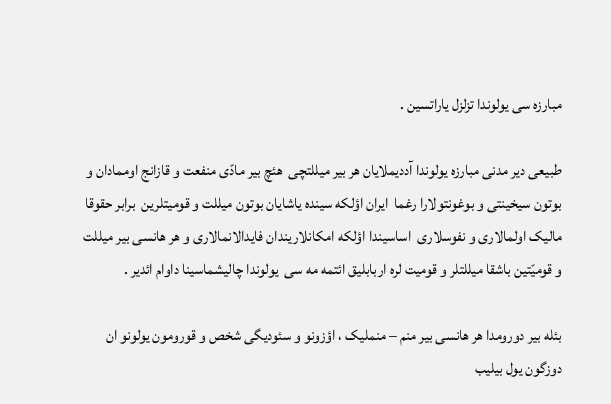مبارزه سی یولوندا تزلزل یاراتسین .

طبیعی دیر مدنی مبارزه یولوندا آددیملایان هر بیر میللتچی  هئچ بیر مادّی منفعت و قازانج اوممادان و بوتون سیخینتی و بوغونتولارا رغما  ایران اؤلکه سینده یاشایان بوتون میللت و قومیتلرین  برابر حقوقا مالیک اولمالاری و نفوسلاری  اساسیندا اؤلکه امکانلاریندان فایدالانمالاری و هر هانسی بیر میللت و قومیّتین باشقا میللتلر و قومیت لره اربابلیق ائتمه مه سی  یولوندا چالیشماسینا داوام ائدیر .

بئله بیر دورومدا هر هانسی بیر منم – منملیک ، اؤزونو و سئودیگی شخص و قورومون یولونو ان دوزگون یول بیلیب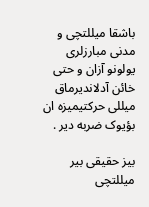باشقا میللتچی و مدنی مبارزلری  یولونو آزان و حتی خائن آدلاندیرماق میللی حرکتیمیزه ان بؤیوک ضربه دیر .

بیز حقیقی بیر میللتچی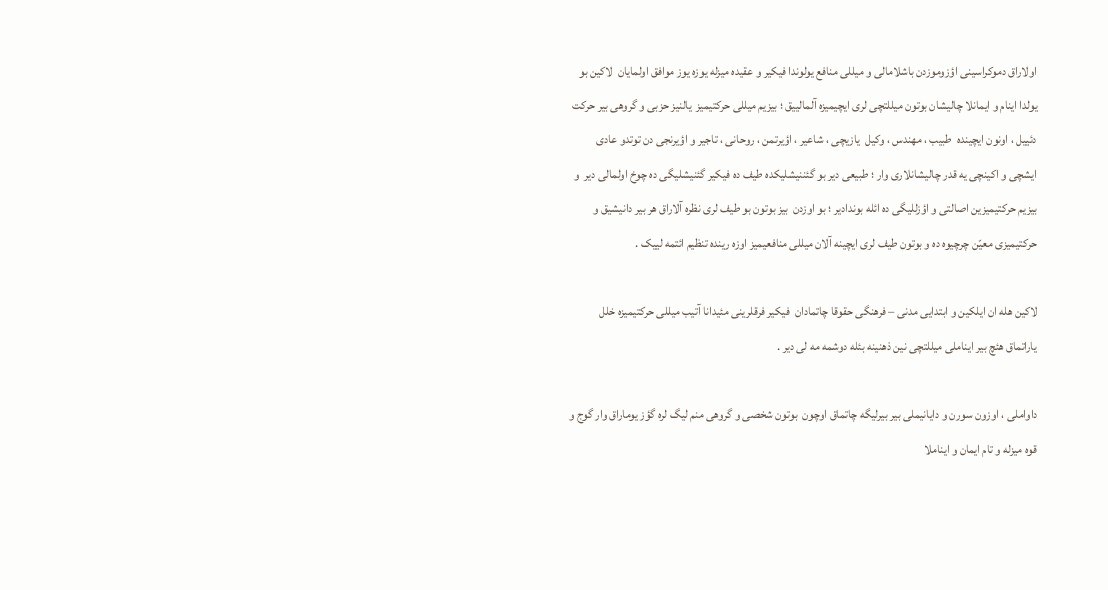اولاراق دموکراسینی اؤزوموزدن باشلامالی و میللی منافع یولوندا فیکیر و عقیده میزله یوزه یوز موافق اولمایان  لاکین بو یولدا اینام و ایمانلا چالیشان بوتون میللتچی لری ایچیمیزه آلمالییق ؛ بیزیم میللی حرکتیمیز  یالنیز حزبی و گروهی بیر حرکت دئییل ، اونون ایچینده  طبیب ، مهندس ، وکیل  یازیچی ، شاعیر ، اؤیرتمن ، روحانی ، تاجیر و اؤیرنجی دن توتدو عادی ایشچی و اکینچی یه قدر چالیشانلاری وار ؛ طبیعی دیر بو گئننیشلیکده طیف ده فیکیر گئنیشلیگی ده چوخ اولمالی دیر  و بیزیم حرکتیمیزین اصالتی و اؤزللیگی ده ائله بوندادیر ؛ بو اوزدن  بیز بوتون بو طیف لری نظره آلاراق هر بیر دانیشیق و حرکتیمیزی معیّن چرچیوه ده و بوتون طیف لری ایچینه آلان میللی منافعیمیز اوزه رینده تنظیم ائتمه لییک .

لاکین هله ان ایلکین و ابتدایی مدنی – فرهنگی حقوقا چاتمادان  فیکیر فرقلرینی مئیدانا آتیب میللی حرکتیمیزه خلل یاراتماق هئچ بیر ایناملی میللتچی نین ذهنینه بئله دوشمه مه لی دیر .

داواملی ، اوزون سورن و دایانیملی بیر بیرلیگه چاتماق اوچون  بوتون شخصی و گروهی منم لیگ لره گؤز یوماراق وار گوج و قوه میزله و تام ایمان و ایناملا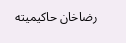رضاخان حاکیمیته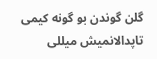گلن گوندن بو گونه کیمی تاپدالانمیش میللی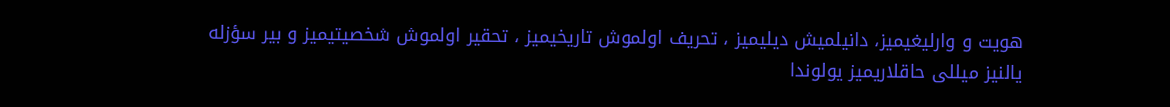هویت و وارلیغیمیز، دانیلمیش دیلیمیز ، تحریف اولموش تاریخیمیز ، تحقیر اولموش شخصیتیمیز و بیر سؤزله یالنیز میللی حاقلاریمیز یولوندا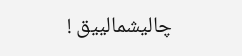چالیشمالییق !